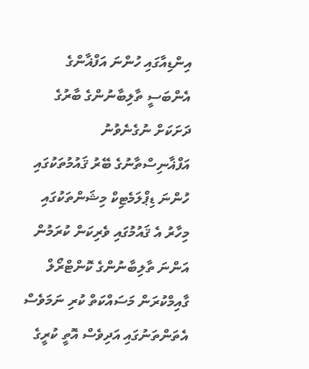އިންޑިއާގައި ހުންނަ އަފްޣާންގެ އެންބަސީ ތާލިބާނުންގެ ބާރުގެ ދަށަކަށް ނުގެނެވުނު
އަފްޣާނިސްތާނުގެ ބޭރު ޤައުމުތަކުގައި ހުންނަ ޑިޕްލަމެޓިކް މިޝަންތަކުގައި މިހާރު އެ ޤައުމުގައި ވެރިކަން ކުރަމުން އަންނަ ތާލިބާނުންގެ ކޮންޓްރޯލް ގާއިމްކުރަން މަސައްކަތް ކުރި ނަމަވެސް އެތަންތަނުގައި އަދިވެސް އޮތީ ކުރީގެ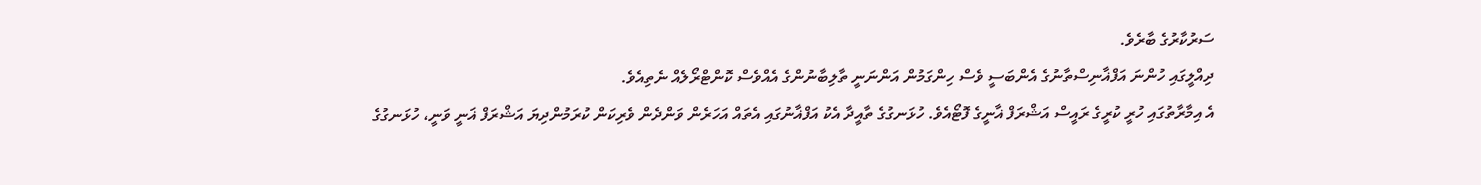ސަރުކާރުގެ ބާރެވެ.
ދިއްލީގައި ހުންނަ އަފްޣާނިސްތާނުގެ އެންބަސީ ވެސް ހިންގަމުން އަންނަނީ ތާލިބާނުންގެ އެއްވެސް ކޮންޓްރޯލެއް ނެތިއެވެ.
އެ އިމާރާތުގައި ހުރީ ކުރީގެ ރައީސް އަޝްރަފް ޣާނީގެ ފޮޓޯއެވެ. ހުޅަނގުގެ ތާއީދާ އެކު އަފްޣާނުގައި އެތައް އަހަރެން ވަންދެން ވެރިކަން ކުރަމުންދިޔަ އަޝްރަފް ޣަނީ ވަނީ، ހުޅަނގުގެ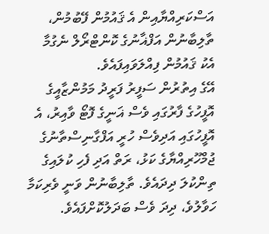އަސްކަރިއްޔާއިން އެ ޤައުމުން ފޭބުމުން، ތާލިބާނުން އަފްޣާނުގެ ކޮންޓްރޯލް ނެގުމާ އެކު ޤައުމުން ފިއްލަވައިފައެވެ.
އޭގެ އިތުރުން ސަފީރު ފަރީދު މަމުންޒާއީގެ އޮފީހުގެ ފާރުގައި ވެސް ޣަނީގެ ފޮޓޯ ވާއިރު، އެ އޮފީހުގައި އަދިވެސް ހުރީ އަފްގާނިސްތާނުގެ ޖުމްހޫރިއްޔާގެ ކަޅު، ރަތް އަދި ފެހި ކުލައިގެ ތިންކުލަ ދިދައެވެ. ތާލިބާނުން ވަނީ ވެރިކަމާ ހަވާލުވެ، ދިދަ ވެސް ބަދަލުކޮށްފައެވެ.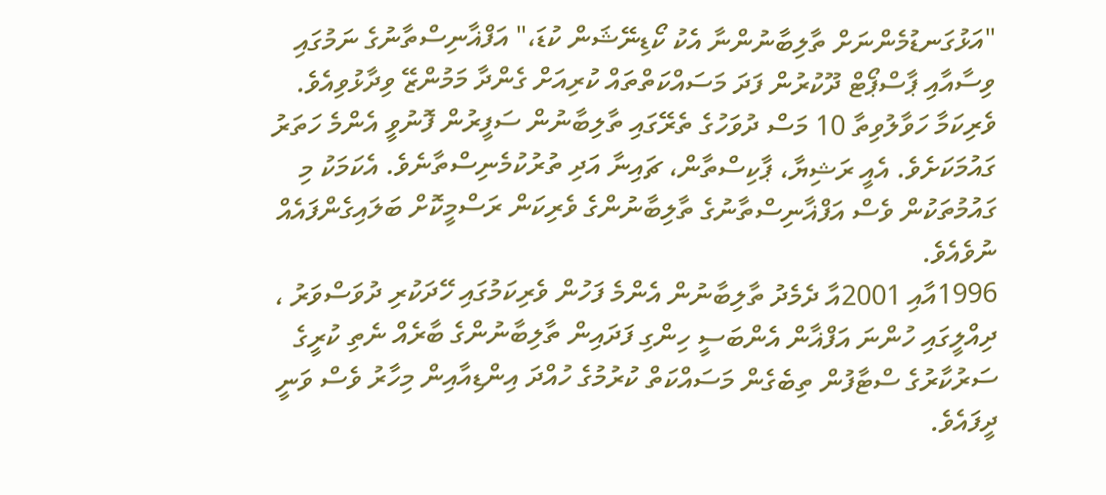"އަޅުގަނޑުމެންނަށް ތާލިބާނުންނާ އެކު ކޯޑިނޭޝަން ކުޑަ،" އަފްޣާނިސްތާނުގެ ނަމުގައި ވިސާއާއި ޕާސްޕޯޓް ދޫކުރުން ފަދަ މަސައްކަތްތައް ކުރިއަށް ގެންދާ މަމުންޒޭ ވިދާޅުވިއެވެ.
ވެރިކަމާ ހަވާލުވިތާ 10 މަސް ދުވަހުގެ ތެރޭގައި ތާލިބާނުން ސަފީރުން ފޮނުވީ އެންމެ ހަތަރު ގައުމަކަށެވެ. އެއީ ރަޝިޔާ، ޕާކިސްތާން، ޗައިނާ އަދި ތުރުކުމެނިސްތާނެވެ. އެކަމަކު މި ގައުމުތަކުން ވެސް އަފްޣާނިސްތާނުގެ ތާލިބާނުންގެ ވެރިކަން ރަސްމީކޮށް ބަލައިގެންފައެއް ނުވެއެވެ.
1996އާއި 2001އާ ދެމެދު ތާލިބާނުން އެންމެ ފަހުން ވެރިކަމުގައި ހޭދަކުރި ދުވަސްވަރު ، ދިއްލީގައި ހުންނަ އަފްޣާން އެންބަސީ ހިންގި ފަދައިން ތާލިބާނުންގެ ބާރެއް ނެތި ކުރީގެ ސަރުކާރުގެ ސްޓާފުން ތިބެގެން މަސައްކަތް ކުރުމުގެ ހުއްދަ އިންޑިއާއިން މިހާރު ވެސް ވަނީ ދީފައެވެ.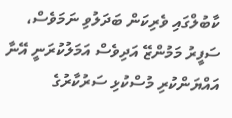ކާބުލްގައި ވެރިކަން ބަދަލުވި ނަމަވެސް، ސަފީރު މަމުންޒޭ އަދިވެސް އަމަލުކުރަނީ އޭނާ އައްޔަންކުރި މުސްކުޅި ސަރުކާރުގެ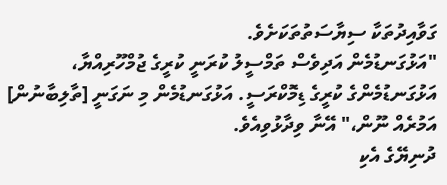ގަވާއިދުތަކާ ސިޔާސަތުތަކަށެވެ.
"އަޅުގަނޑުމެން އަދިވެސް ތަމްސީލު ކުރަނީ ކުރީގެ ޖުމްހޫރިއްޔާ، އަޅުގަނޑުމެންގެ ކުރީގެ ޑިމޮކްރަސީ. އަޅުގަނޑުމެން މި ނަގަނީ [ތާލިބާނުން] އަމުރެއް ނޫން،" އޭނާ ވިދާޅުވިއެވެ.
ދުނިޔޭގެ އެކި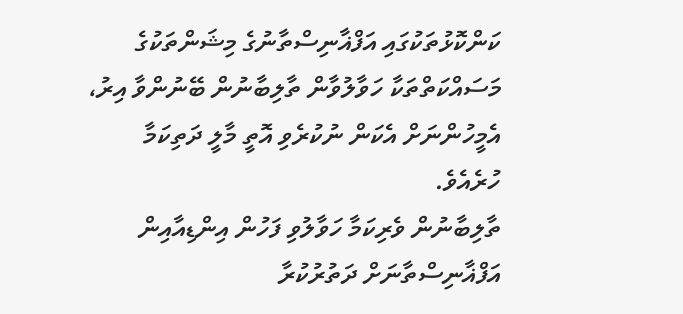ކަންކޮޅުތަކުގައި އަފްޣާނިސްތާނުގެ މިޝަންތަކުގެ މަސައްކަތްތަކާ ހަވާލުވާން ތާލިބާނުން ބޭނުންވާ އިރު، އެމީހުންނަށް އެކަން ނުކުރެވި އޮތީ މާލީ ދަތިކަމާ ހުރެއެވެ.
ތާލިބާނުން ވެރިކަމާ ހަވާލުވި ފަހުން އިންޑިއާއިން އަފްޣާނިސްތާނަށް ދަތުރުކުރާ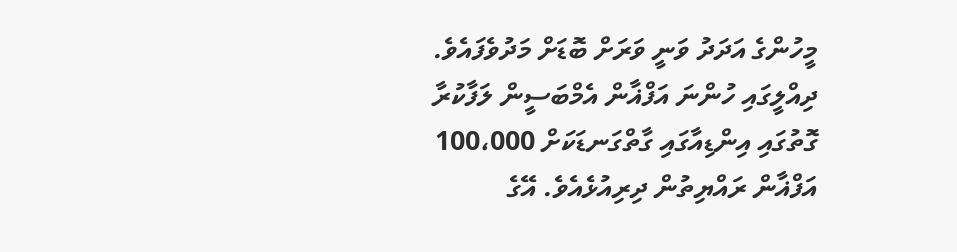މީހުންގެ އަދަދު ވަނީ ވަރަށް ބޮޑަށް މަދުވެފައެވެ.
ދިއްލީގައި ހުންނަ އަފްޣާން އެމްބަސީން ލަފާކުރާ ގޮތުގައި އިންޑިއާގައި ގާތްގަނޑަކަށް 100،000 އަފްޣާން ރައްޔިތުން ދިރިއުޅެއެވެ. އޭގެ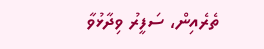ތެރެއިން، ސަފީރު ވިދާޅުވާ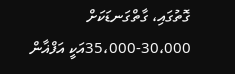ގޮތުގައި، ގާތްގަނޑަކަށް 30،000-35،000އަކީ އަފްޣާން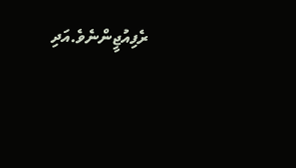ރެފިއުޖީންނެވެ.އަދި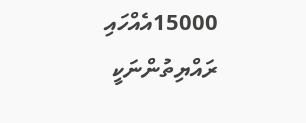15000އެއްހައި ރައްޔިތުންނަކީ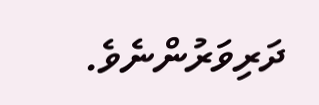ދަރިވަރުންނެވެ.